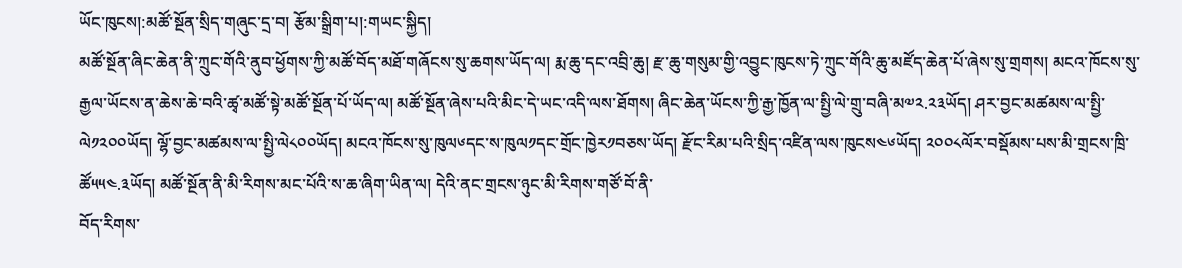ཡོང་ཁུངས།:མཚོ་སྔོན་སྲིད་གཞུང་དྲ་བ། རྩོམ་སྒྲིག་པ།:གཡང་སྐྱིད།
མཚོ་སྔོན་ཞིང་ཆེན་ནི་ཀྲུང་གོའི་ནུབ་ཕྱོགས་ཀྱི་མཚོ་བོད་མཐོ་གཞོངས་སུ་ཆགས་ཡོད་ལ། རྨ་ཆུ་དང་འབྲི་ཆུ། རྫ་ཆུ་གསུམ་གྱི་འབྱུང་ཁུངས་ཏེ་ཀྲུང་གོའི་ཆུ་མཛོད་ཆེན་པོ་ཞེས་སུ་གྲགས། མངའ་ཁོངས་སུ་རྒྱལ་ཡོངས་ན་ཆེས་ཆེ་བའི་ཚྭ་མཚོ་སྟེ་མཚོ་སྔོན་པོ་ཡོད་ལ། མཚོ་སྔོན་ཞེས་པའི་མིང་དེ་ཡང་འདི་ལས་ཐོགས། ཞིང་ཆེན་ཡོངས་ཀྱི་རྒྱ་ཁྱོན་ལ་སྤྱི་ལེ་གྲུ་བཞི་མ༧༢.༢༣ཡོད། ཤར་བྱང་མཚམས་ལ་སྤྱི་ལེ༡༢༠༠ཡོད། ལྷོ་བྱང་མཚམས་ལ་སྤྱི་ལེ༨༠༠ཡོད། མངའ་ཁོངས་སུ་ཁུལ༦དང་ས་ཁུལ༡དང་གྲོང་ཁྱེར༡བཅས་ཡོད། རྫོང་རིམ་པའི་སྲིད་འཛིན་ལས་ཁུངས༤༦ཡོད། ༢༠༠༨ལོར་བསྡོམས་པས་མི་གྲངས་ཁྲི་ཚོ༥༥༤.༣ཡོད། མཚོ་སྔོན་ནི་མི་རིགས་མང་པོའི་ས་ཆ་ཞིག་ཡིན་ལ། དེའི་ནང་གྲངས་ཉུང་མི་རིགས་གཙོ་བོ་ནི་
བོད་རིགས་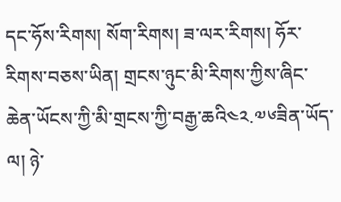དང་ཧོས་རིགས། སོག་རིགས། ཟ་ལར་རིགས། ཧོར་རིགས་བཅས་ཡིན། གྲངས་ཉུང་མི་རིགས་ཀྱིས་ཞིང་ཆེན་ཡོངས་ཀྱི་མི་གྲངས་ཀྱི་བརྒྱ་ཆའི༤༢.༧༦ཟིན་ཡོད་ལ། ཉེ་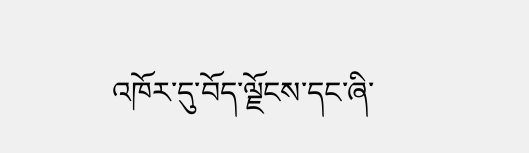འཁོར་དུ་བོད་ལྗོངས་དང་ཞི་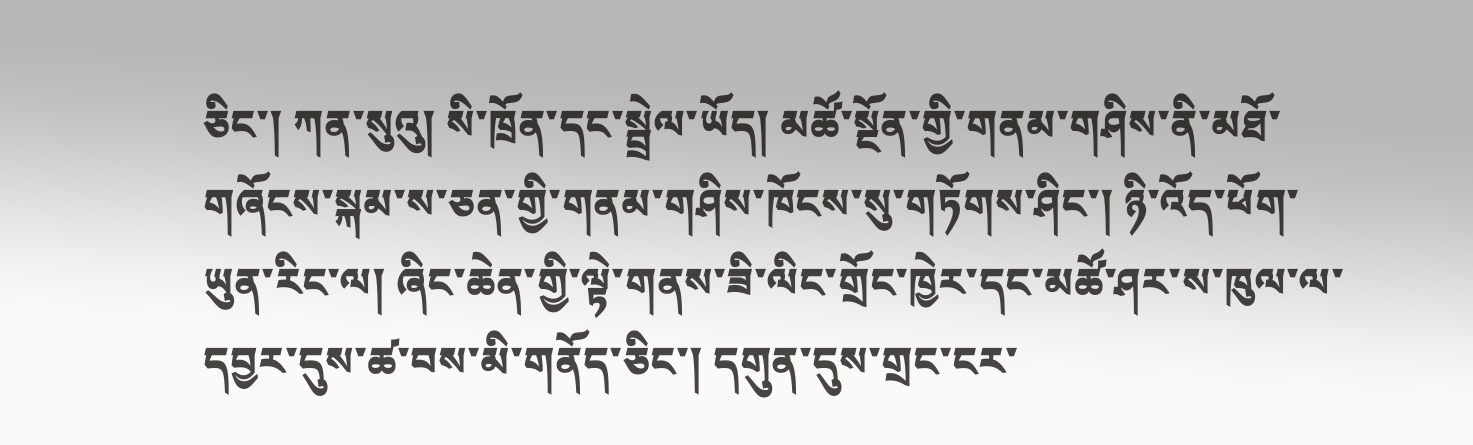ཅིང་། ཀན་སུའུ། སི་ཁྲོན་དང་སྦྲེལ་ཡོད། མཚོ་སྔོན་གྱི་གནམ་གཤིས་ནི་མཐོ་གཞོངས་སྐམ་ས་ཅན་གྱི་གནམ་གཤིས་ཁོངས་སུ་གཏོགས་ཤིང་། ཉི་འོད་ཕོག་ཡུན་རིང་ལ། ཞིང་ཆེན་གྱི་ལྟེ་གནས་ཟི་ལིང་གྲོང་ཁྱེར་དང་མཚོ་ཤར་ས་ཁུལ་ལ་དབྱར་དུས་ཚ་བས་མི་གནོད་ཅིང་། དགུན་དུས་གྲང་ངར་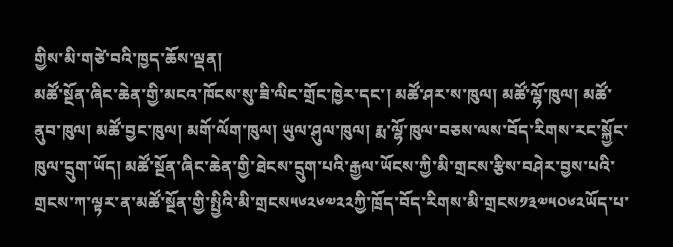གྱིས་མི་གཙེ་བའི་ཁྱད་ཆོས་ལྡན།
མཚོ་སྔོན་ཞིང་ཆེན་གྱི་མངའ་ཁོངས་སུ་ཟི་ལིང་གྲོང་ཁྱེར་དང་། མཚོ་ཤར་ས་ཁུལ། མཚོ་ལྷོ་ཁུལ། མཚོ་ནུབ་ཁུལ། མཚོ་བྱང་ཁུལ། མགོ་ལོག་ཁུལ། ཡུལ་ཤུལ་ཁུལ། རྨ་ལྷོ་ཁུལ་བཅས་ལས་བོད་རིགས་རང་སྐྱོང་ཁུལ་དྲུག་ཡོད། མཚོ་སྔོན་ཞིང་ཆེན་གྱི་ཐེངས་དྲུག་པའི་རྒྱལ་ཡོངས་ཀྱི་མི་གྲངས་རྩིས་བཤེར་བྱས་པའི་གྲངས་ཀ་ལྟར་ན་མཚོ་སྔོན་གྱི་སྤྱིའི་མི་གྲངས༥༦༢༦༧༢༢ཀྱི་ཁྲོད་བོད་རིགས་མི་གྲངས༡༣༧༥༠༦༢ཡོད་པ་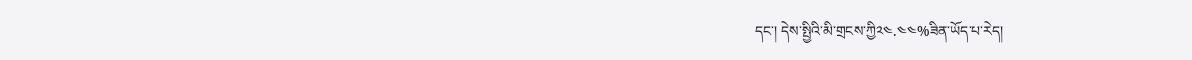དང་། དེས་སྤྱིའི་མི་གྲངས་ཀྱི༢༤.༤༤%ཟིན་ཡོད་པ་རེད།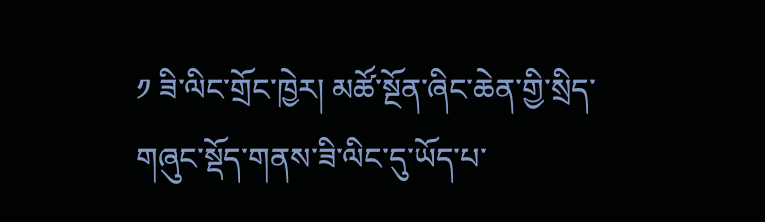༡ ཟི་ལིང་གྲོང་ཁྱེར། མཚོ་སྔོན་ཞིང་ཆེན་གྱི་སྲིད་གཞུང་སྡོད་གནས་ཟི་ལིང་དུ་ཡོད་པ་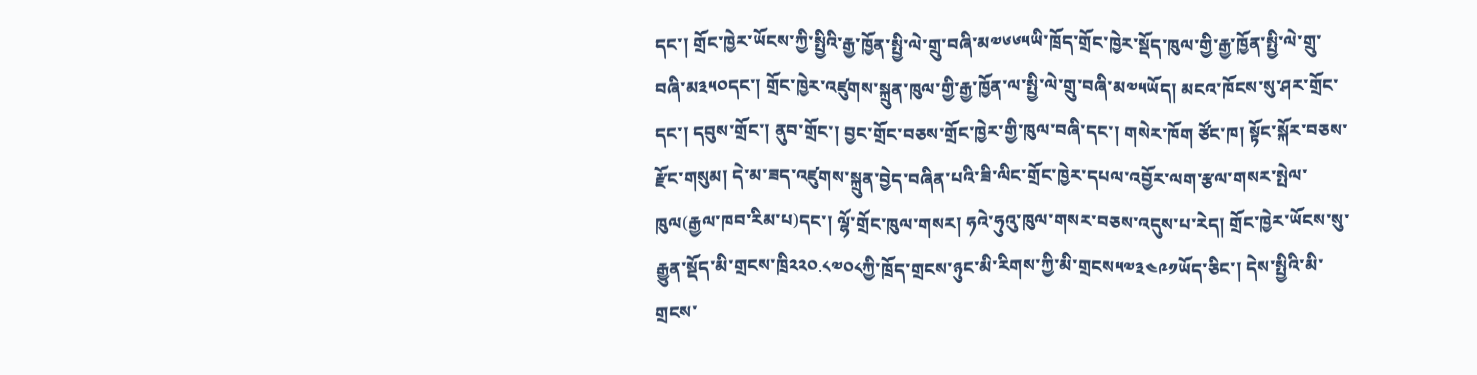དང་། གྲོང་ཁྱེར་ཡོངས་ཀྱི་སྤྱིའི་རྒྱ་ཁྱོན་སྤྱི་ལེ་གྲུ་བཞི་མ༧༦༦༥ཡི་ཁྲོད་གྲོང་ཁྱེར་སྡོད་ཁུལ་གྱི་རྒྱ་ཁྱོན་སྤྱི་ལེ་གྲུ་བཞི་མ༣༥༠དང་། གྲོང་ཁྱེར་འཛུགས་སྐྲུན་ཁུལ་གྱི་རྒྱ་ཁྱོན་ལ་སྤྱི་ལེ་གྲུ་བཞི་མ༧༥ཡོད། མངའ་ཁོངས་སུ་ཤར་གྲོང་དང་། དབུས་གྲོང་། ནུབ་གྲོང་། བྱང་གྲོང་བཅས་གྲོང་ཁྱེར་གྱི་ཁུལ་བཞི་དང་། གསེར་ཁོག ཙོང་ཁ། སྟོང་སྐོར་བཅས་རྫོང་གསུམ། དེ་མ་ཟད་འཛུགས་སྐྲུན་བྱེད་བཞིན་པའི་ཟི་ལིང་གྲོང་ཁྱེར་དཔལ་འབྱོར་ལག་རྩལ་གསར་སྤེལ་ཁུལ(རྒྱལ་ཁབ་རིམ་པ)དང་། ལྷོ་གྲོང་ཁུལ་གསར། ཧའེ་ཧུའུ་ཁུལ་གསར་བཅས་འདུས་པ་རེད། གྲོང་ཁྱེར་ཡོངས་སུ་རྒྱུན་སྡོད་མི་གྲངས་ཁྲི༢༢༠.༨༧༠༨ཀྱི་ཁྲོད་གྲངས་ཉུང་མི་རིགས་ཀྱི་མི་གྲངས༥༧༣༤༩༡ཡོད་ཅིང་། དེས་སྤྱིའི་མི་གྲངས་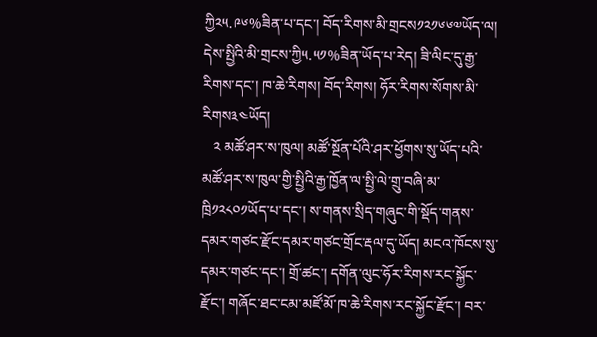ཀྱི༢༥.༩༦%ཟིན་པ་དང་། བོད་རིགས་མི་གྲངས༡༢༡༦༦༧ཡོད་ལ། དེས་སྤྱིའི་མི་གྲངས་ཀྱི༥.༥༡%ཟིན་ཡོད་པ་རེད། ཟི་ལིང་དུ་རྒྱ་རིགས་དང་། ཁ་ཆེ་རིགས། བོད་རིགས། ཧོར་རིགས་སོགས་མི་རིགས༣༤ཡོད།
   ༢ མཚོ་ཤར་ས་ཁུལ། མཚོ་སྔོན་པོའི་ཤར་ཕྱོགས་སུ་ཡོད་པའི་མཚོ་ཤར་ས་ཁུལ་གྱི་སྤྱིའི་རྒྱ་ཁྱོན་ལ་སྤྱི་ལེ་གྲུ་བཞི་མ་ཁྲི༡༢༨༠༡ཡོད་པ་དང་། ས་གནས་སྲིད་གཞུང་གི་སྡོད་གནས་དམར་གཙང་རྫོང་དམར་གཙང་གྲོང་རྡལ་དུ་ཡོད། མངའ་ཁོངས་སུ་དམར་གཙང་དང་། གྲོ་ཚང་། དགོན་ལུང་ཧོར་རིགས་རང་སྐྱོང་རྫོང་། གཞོང་ཐང་ངམ་མཛོ་མོ་ཁ་ཆེ་རིགས་རང་སྐྱོང་རྫོང་། བར་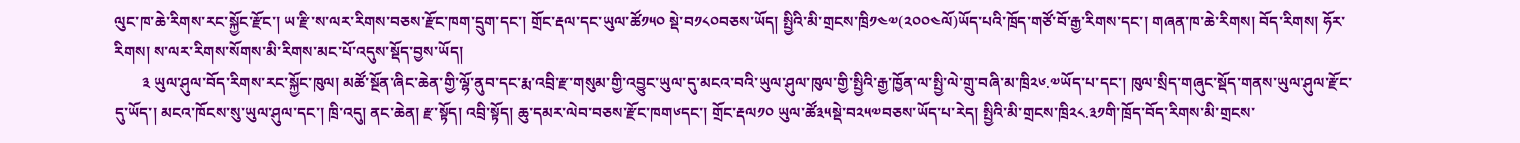ལུང་ཁ་ཆེ་རིགས་རང་སྐྱོང་རྫོང་། ཡ་རྫི་ས་ལར་རིགས་བཅས་རྫོང་ཁག་དྲུག་དང་། གྲོང་རྡལ་དང་ཡུལ་ཚོ༡༥༠ སྡེ་བ༡༨༠བཅས་ཡོད། སྤྱིའི་མི་གྲངས་ཁྲི༡༤༧(༢༠༠༤ལོ)ཡོད་པའི་ཁྲོད་གཙོ་བོ་རྒྱ་རིགས་དང་། གཞན་ཁ་ཆེ་རིགས། བོད་རིགས། ཧོར་རིགས། ས་ལར་རིགས་སོགས་མི་རིགས་མང་པོ་འདུས་སྡོད་བྱས་ཡོད།
       ༣ ཡུལ་ཤུལ་བོད་རིགས་རང་སྐྱོང་ཁུལ། མཚོ་སྔོན་ཞིང་ཆེན་གྱི་ལྷོ་ནུབ་དང་རྨ་འབྲི་རྫ་གསུམ་གྱི་འབྱུང་ཡུལ་དུ་མངའ་བའི་ཡུལ་ཤུལ་ཁུལ་གྱི་སྤྱིའི་རྒྱ་ཁྱོན་ལ་སྤྱི་ལེ་གྲུ་བཞི་མ་ཁྲི༢༦.༧ཡོད་པ་དང་། ཁུལ་སྲིད་གཞུང་སྡོད་གནས་ཡུལ་ཤུལ་རྫོང་དུ་ཡོད་། མངའ་ཁོངས་སུ་ཡུལ་ཤུལ་དང་། ཁྲི་འདུ། ནང་ཆེན། རྫ་སྟོད། འབྲི་སྟོད། ཆུ་དམར་ལེབ་བཅས་རྫོང་ཁག༦དང་། གྲོང་རྡལ༡༠ ཡུལ་ཚོ༣༥སྡེ་བ༢༥༧བཅས་ཡོད་པ་རེད། སྤྱིའི་མི་གྲངས་ཁྲི༢༨.༣༡གི་ཁྲོད་བོད་རིགས་མི་གྲངས་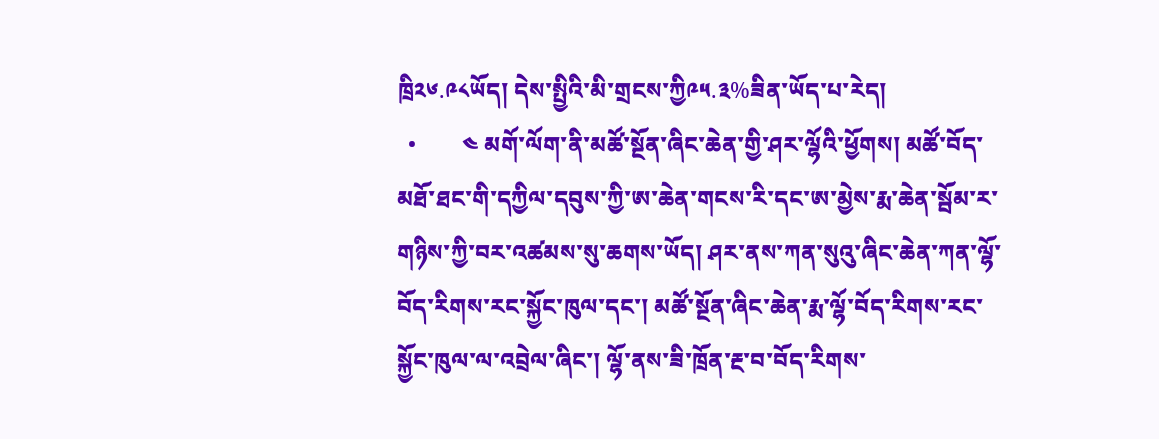ཁྲི༢༦.༩༨ཡོད། དེས་སྤྱིའི་མི་གྲངས་ཀྱི༩༥.༣%ཟིན་ཡོད་པ་རེད།
  •        ༤ མགོ་ལོག་ནི་མཚོ་སྔོན་ཞིང་ཆེན་གྱི་ཤར་ལྷོའི་ཕྱོགས། མཚོ་བོད་མཐོ་ཐང་གི་དཀྱིལ་དབུས་ཀྱི་ཨ་ཆེན་གངས་རི་དང་ཨ་མྱེས་རྨ་ཆེན་སྦོམ་ར་གཉིས་ཀྱི་བར་འཚམས་སུ་ཆགས་ཡོད། ཤར་ནས་ཀན་སུའུ་ཞིང་ཆེན་ཀན་ལྷོ་བོད་རིགས་རང་སྐྱོང་ཁུལ་དང་། མཚོ་སྔོན་ཞིང་ཆེན་རྨ་ལྷོ་བོད་རིགས་རང་སྐྱོང་ཁུལ་ལ་འབྲེལ་ཞིང་། ལྷོ་ནས་ཟི་ཁྲོན་རྔ་བ་བོད་རིགས་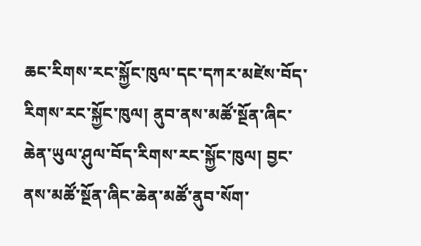ཆང་རིགས་རང་སྐྱོང་ཁུལ་དང་དཀར་མཛེས་བོད་རིགས་རང་སྐྱོང་ཁུལ། ནུབ་ནས་མཚོ་སྔོན་ཞིང་ཆེན་ཡུལ་ཤུལ་བོད་རིགས་རང་སྐྱོང་ཁུལ། བྱང་ནས་མཚོ་སྔོན་ཞིང་ཆེན་མཚོ་ནུབ་སོག་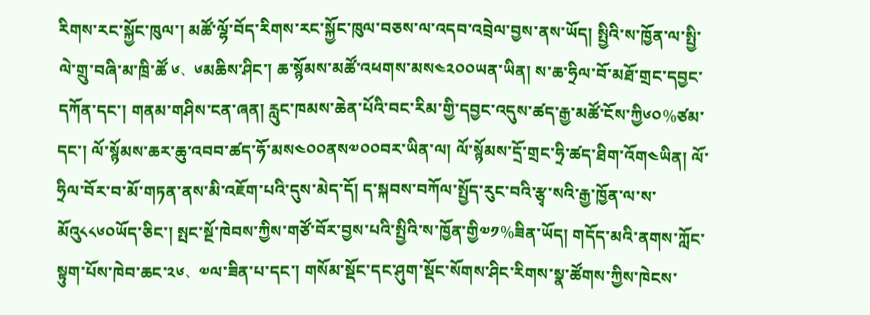རིགས་རང་སྐྱོང་ཁུལ་། མཚོ་ལྷོ་བོད་རིགས་རང་སྐྱོང་ཁུལ་བཅས་ལ་འདབ་འབྲེལ་བྱས་ནས་ཡོད། སྤྱིའི་ས་ཁྱོན་ལ་སྤྱི་ལེ་གྲུ་བཞི་མ་ཁྲི་ཚོ ༦、༦མཆིས་ཤིང་། ཆ་སྙོམས་མཚོ་འཕགས་མས༤༢༠༠ཡན་ཡིན། ས་ཆ་ཧྲིལ་བོ་མཐོ་གྲང་དབྱང་དཀོན་དང་། གནམ་གཤིས་ངན་ཞན། རླུང་ཁམས་ཆེན་པོའི་བང་རིམ་གྱི་དབྱང་འདུས་ཚད་རྒྱ་མཚོ་ངོས་ཀྱི༦༠%ཙམ་དང་། ལོ་སྙོམས་ཆར་ཆུ་འབབ་ཚད་ཧོ་མས༤༠༠ནས༧༠༠བར་ཡིན་ལ། ལོ་སྙོམས་དྲོ་གྲང་ཧྲི་ཚད་ཐིག་འོག༤ཡིན། ལོ་ཧྲིལ་བོར་བ་མོ་གཏན་ནས་མི་འཇོག་པའི་དུས་མེད་དོ། ད་སྐབས་བཀོལ་སྤྱོད་རུང་བའི་རྩྭ་སའི་རྒྱ་ཁྱོན་ལ་ས་མོའུ༨༨༦༠ཡོད་ཅིང་། སྤང་སྔོ་ཁེབས་ཀྱིས་གཙོ་བོར་བྱས་པའི་སྤྱིའི་ས་ཁྱོན་གྱི༧༡%ཟིན་ཡོད། གདོད་མའི་ནགས་ཀློང་སྟུག་པོས་ཁེབ་ཆང་༢༦、༧ལ་ཟིན་པ་དང་། གསོམ་སྡོང་དང་ཤུག་སྡོང་སོགས་ཤིང་རིགས་སྣ་ཚོགས་ཀྱིས་ཁེངས་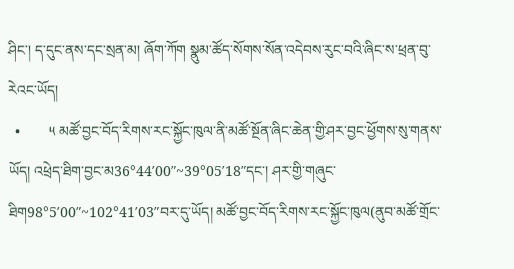ཤིང་། ད་དུང་ནས་དང་སྲན་མ། ཞོག་ཀོག སྣུམ་ཚོད་སོགས་སོན་འདེབས་རུང་བའི་ཞིང་ས་ཕྲན་བུ་རེའང་ཡོད།
  •        ༥ མཚོ་བྱང་བོད་རིགས་རང་སྐྱོང་ཁུལ་ནི་མཚོ་སྔོན་ཞིང་ཆེན་གྱི་ཤར་བྱང་ཕྱོགས་སུ་གནས་ཡོད། འཕྲེད་ཐིག་བྱང་མ36°44′00″~39°05′18″དང་། ཤར་གྱི་གཞུང་ཐིག98°5′00″~102°41′03″བར་དུ་ཡོད། མཚོ་བྱང་བོད་རིགས་རང་སྐྱོང་ཁུལ(ནུབ་མཚོ་གྲོང་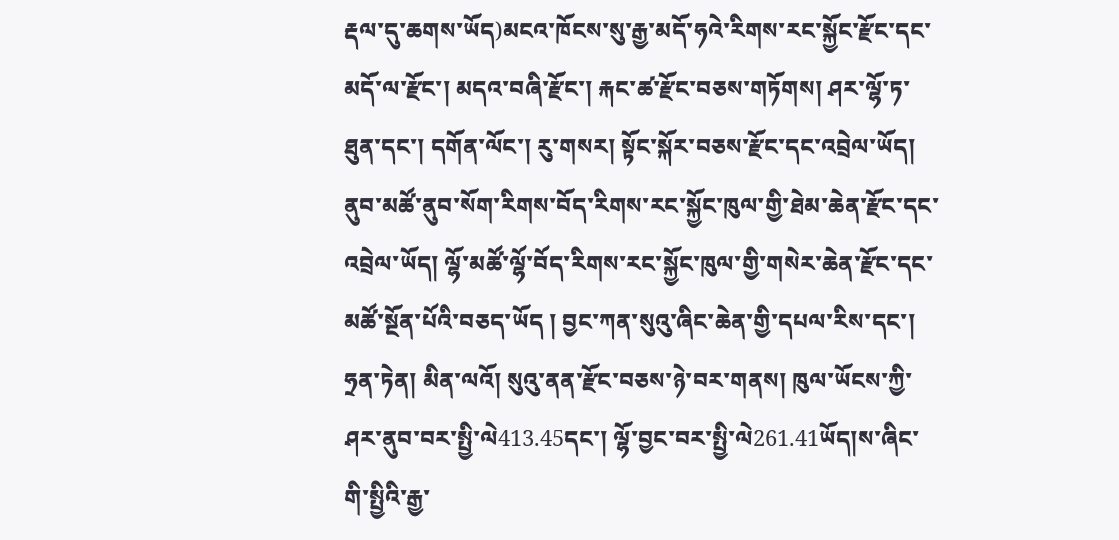རྡལ་དུ་ཆགས་ཡོད)མངའ་ཁོངས་སུ་རྒྱ་མདོ་ཧའེ་རིགས་རང་སྐྱོང་རྫོང་དང་མདོ་ལ་རྫོང་། མདའ་བཞི་རྫོང་། རྐང་ཚ་རྫོང་བཅས་གཏོགས། ཤར་ལྷོ་ཏ་ཐུན་དང་། དགོན་ལོང་། རུ་གསར། སྟོང་སྐོར་བཅས་རྫོང་དང་འབྲེལ་ཡོད། ནུབ་མཚོ་ནུབ་སོག་རིགས་བོད་རིགས་རང་སྐྱོང་ཁུལ་གྱི་ཐེམ་ཆེན་རྫོང་དང་འབྲེལ་ཡོད། ལྷོ་མཚོ་ལྷོ་བོད་རིགས་རང་སྐྱོང་ཁུལ་གྱི་གསེར་ཆེན་རྫོང་དང་མཚོ་སྔོན་པོའི་བཅད་ཡོད ། བྱང་ཀན་སུའུ་ཞིང་ཆེན་གྱི་དཔལ་རིས་དང་། ཧྲན་ཏེན། མིན་ལའོ། སུའུ་ནན་རྫོང་བཅས་ཉེ་བར་གནས། ཁུལ་ཡོངས་ཀྱི་ཤར་ནུབ་བར་སྤྱི་ལེ413.45དང་། ལྷོ་བྱང་བར་སྤྱི་ལེ261.41ཡོད།ས་ཞིང་གི་སྤྱིའི་རྒྱ་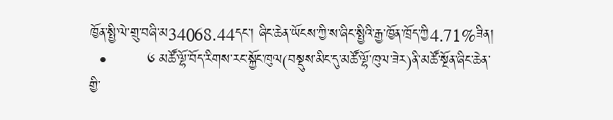ཁྱོན་སྤྱི་ལེ་གྲུ་བཞི་མ34068.44དང་། ཞིང་ཆེན་ཡོངས་ཀྱི་ས་ཞིང་སྤྱིའི་རྒྱ་ཁྱོན་ཁྲོད་ཀྱི4.71%ཟིན།
  •        ༦ མཚོ་ལྷོ་བོད་རིགས་རང་སྐྱོང་ཁུལ(བསྡུས་མིང་དུ་མཚོ་ལྷོ་ཁུལ་ཟེར)ནི་མཚོ་སྔོན་ཞིང་ཆེན་གྱི་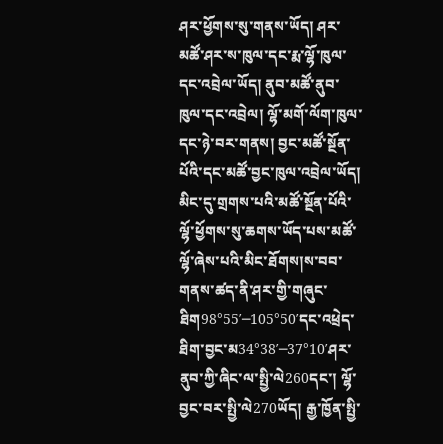ཤར་ཕྱོགས་སུ་གནས་ཡོད། ཤར་མཚོ་ཤར་ས་ཁུལ་དང་རྨ་ལྷོ་ཁུལ་དང་འབྲེལ་ཡོད། ནུབ་མཚོ་ནུབ་ཁུལ་དང་འབྲེལ། ལྷོ་མགོ་ལོག་ཁུལ་དང་ཉེ་བར་གནས། བྱང་མཚོ་སྔོན་པོའི་དང་མཚོ་བྱང་ཁུལ་འབྲེལ་ཡོད། མིང་དུ་གྲགས་པའི་མཚོ་སྔོན་པོའི་ལྷོ་ཕྱོགས་སུ་ཆགས་ཡོད་པས་མཚོ་ལྷོ་ཞེས་པའི་མིང་ཐོགས།ས་བབ་གནས་ཚད་ནི་ཤར་གྱི་གཞུང་ཐིག98°55′─105°50′དང་འཕྲེད་ཐིག་བྱང་མ34°38′─37°10′ཤར་ནུབ་ཀྱི་ཞིང་ལ་སྤྱི་ལེ260དང་། ལྷོ་བྱང་བར་སྤྱི་ལེ270ཡོད། རྒྱ་ཁྱོན་སྤྱི་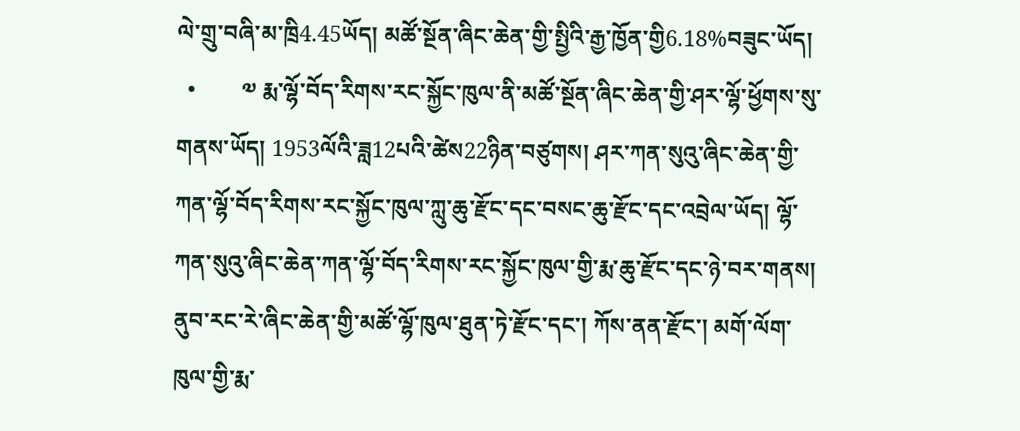ལེ་གྲུ་བཞི་མ་ཁྲི4.45ཡོད། མཚོ་སྔོན་ཞིང་ཆེན་གྱི་སྤྱིའི་རྒྱ་ཁྱོན་གྱི6.18%བཟུང་ཡོད།
  •        ༧ རྨ་ལྷོ་བོད་རིགས་རང་སྐྱོང་ཁུལ་ནི་མཚོ་སྔོན་ཞིང་ཆེན་གྱི་ཤར་ལྷོ་ཕྱོགས་སུ་གནས་ཡོད། 1953ལོའི་ཟླ12པའི་ཚེས22ཉིན་བཙུགས། ཤར་ཀན་སུའུ་ཞིང་ཆེན་གྱི་ཀན་ལྷོ་བོད་རིགས་རང་སྐྱོང་ཁུལ་ཀླུ་ཆུ་རྫོང་དང་བསང་ཆུ་རྫོང་དང་འབྲེལ་ཡོད། ལྷོ་ཀན་སུའུ་ཞིང་ཆེན་ཀན་ལྷོ་བོད་རིགས་རང་སྐྱོང་ཁུལ་གྱི་རྨ་ཆུ་རྫོང་དང་ཉེ་བར་གནས། ནུབ་རང་རེ་ཞིང་ཆེན་གྱི་མཚོ་ལྷོ་ཁུལ་ཐུན་ཏེ་རྫོང་དང་། ཀོས་ནན་རྫོང་། མགོ་ལོག་ཁུལ་གྱི་རྨ་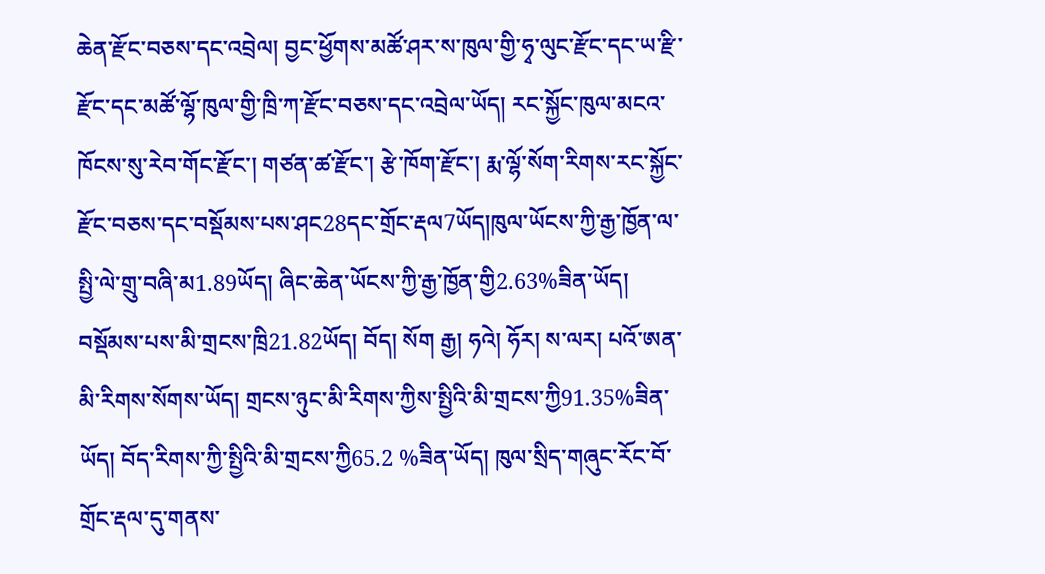ཆེན་རྫོང་བཅས་དང་འབྲེལ། བྱང་ཕྱོགས་མཚོ་ཤར་ས་ཁུལ་གྱི་ཧྭ་ལུང་རྫོང་དང་ཡ་རྫི་རྫོང་དང་མཚོ་ལྷོ་ཁུལ་གྱི་ཁྲི་ཀ་རྫོང་བཅས་དང་འབྲེལ་ཡོད། རང་སྐྱོང་ཁུལ་མངའ་ཁོངས་སུ་རེབ་གོང་རྫོང་། གཙན་ཚ་རྫོང་། རྩེ་ཁོག་རྫོང་། རྨ་ལྷོ་སོག་རིགས་རང་སྐྱོང་རྫོང་བཅས་དང་བསྡོམས་པས་ཤང28དང་གྲོང་རྡལ7ཡོད།ཁུལ་ཡོངས་ཀྱི་རྒྱ་ཁྱོན་ལ་སྤྱི་ལེ་གྲུ་བཞི་མ1.89ཡོད། ཞིང་ཆེན་ཡོངས་ཀྱི་རྒྱ་ཁྱོན་གྱི2.63%ཟིན་ཡོད། བསྡོམས་པས་མི་གྲངས་ཁྲི21.82ཡོད། བོད། སོག རྒྱ། ཧའེ། ཧོར། ས་ལར། པའོ་ཨན་མི་རིགས་སོགས་ཡོད། གྲངས་ཉུང་མི་རིགས་ཀྱིས་སྤྱིའི་མི་གྲངས་ཀྱི91.35%ཟིན་ཡོད། བོད་རིགས་ཀྱི་སྤྱིའི་མི་གྲངས་ཀྱི65.2 %ཟིན་ཡོད། ཁུལ་སྲིད་གཞུང་རོང་བོ་གྲོང་རྡལ་དུ་གནས་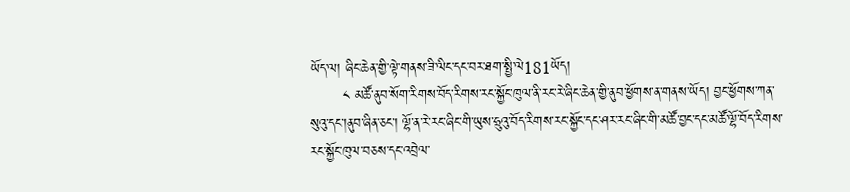ཡོད་ལ། ཞིང་ཆེན་གྱི་ལྟེ་གནས་ཟི་ལིང་དང་བར་ཐག་སྤྱི་ལེ181ཡོད།
       ༨ མཚོ་ནུབ་སོག་རིགས་བོད་རིགས་རང་སྐྱོང་ཁུལ་ནི་རང་རེ་ཞིང་ཆེན་གྱི་ནུབ་ཕྱོགས་ན་གནས་ཡོད། བྱང་ཕྱོགས་ཀན་སུའུ་དང་།ནུབ་ཞིན་ཅང་། ལྷོ་ན་རེ་རང་ཞིང་གི་ཡུས་ཧྲུའུ་བོད་རིགས་རང་སྐྱོང་དང་ཤར་རང་ཞིང་གི་མཚོ་བྱང་དང་མཚོ་ལྷོ་བོད་རིགས་རང་སྐྱོང་ཁུལ་བཅས་དང་འབྲེལ་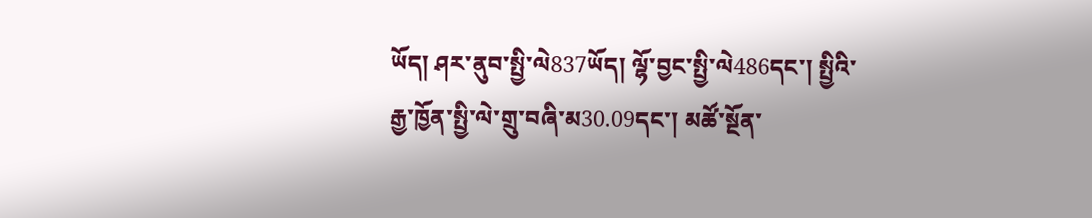ཡོད། ཤར་ནུབ་སྤྱི་ལེ837ཡོད། ལྷོ་བྱང་སྤྱི་ལེ486དང་། སྤྱིའི་རྒྱ་ཁྱོན་སྤྱི་ལེ་གྲུ་བཞི་མ30.09དང་། མཚོ་སྔོན་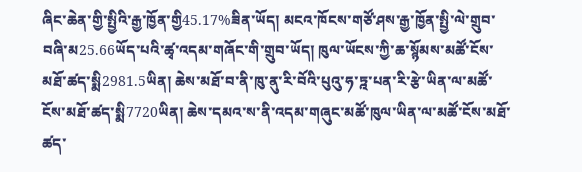ཞིང་ཆེན་གྱི་སྤྱིའི་རྒྱ་ཁྱོན་གྱི45.17%ཟིན་ཡོད། མངའ་ཁོངས་གཙོ་ཤས་རྒྱ་ཁྱོན་སྤྱི་ལེ་གྲུབ་བཞི་མ25.66ཡོད་པའི་ཚྭ་འདམ་གཞོང་གི་གྲུབ་ཡོད། ཁུལ་ཡོངས་ཀྱི་ཆ་སྙོམས་མཚོ་ངོས་མཐོ་ཚད་སྨི2981.5ཡིན། ཆེས་མཐོ་བ་ནི་ཁུ་ནུ་རི་བོའི་པུའུ་ཧ་ཏྰ་པན་རི་རྩེ་ཡིན་ལ་མཚོ་ངོས་མཐོ་ཚད་སྨི7720ཡིན། ཆེས་དམའ་ས་ནི་འདམ་གཞུང་མཚོ་ཁུལ་ཡིན་ལ་མཚོ་ངོས་མཐོ་ཚད་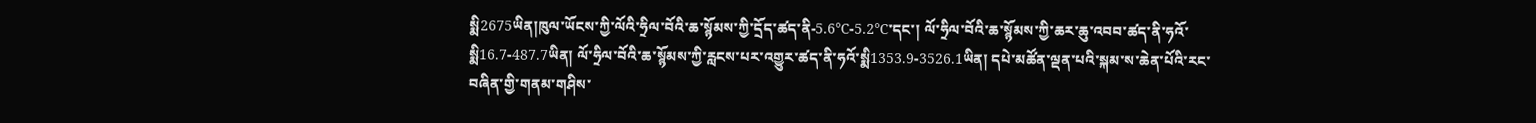སྨི2675ཡིན།ཁུལ་ཡོངས་ཀྱི་ལོའི་ཧྲིལ་བོའི་ཆ་སྙོམས་ཀྱི་དྲོད་ཚད་ནི-5.6℃-5.2℃་དང་། ལོ་ཧྲིལ་བོའི་ཆ་སྙོམས་ཀྱི་ཆར་ཆུ་འབབ་ཚད་ནི་ཧའོ་སྨི16.7-487.7ཡིན། ལོ་ཧྲིལ་བོའི་ཆ་སྙོམས་ཀྱི་རླངས་པར་འགྱུར་ཚད་ནི་ཧའོ་སྨི1353.9-3526.1ཡིན། དཔེ་མཚོན་ལྡན་པའི་སྐམ་ས་ཆེན་པོའི་རང་བཞིན་གྱི་གནམ་གཤིས་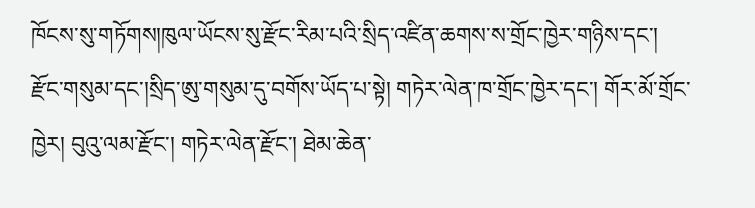ཁོངས་སུ་གཏོགས།ཁུལ་ཡོངས་སུ་རྫོང་རིམ་པའི་སྲིད་འཛིན་ཆགས་ས་གྲོང་ཁྱེར་གཉིས་དང་། རྫོང་གསུམ་དང་།སྲིད་ཨུ་གསུམ་དུ་བགོས་ཡོད་པ་སྟེ། གཏེར་ལེན་ཁ་གྲོང་ཁྱེར་དང་། གོར་མོ་གྲོང་ཁྱེར། བུའུ་ལམ་རྫོང་། གཏེར་ལེན་རྫོང་། ཐེམ་ཆེན་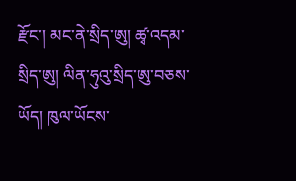རྫོང་། མང་ནེ་སྲིད་ཨུ། ཚྭ་འདམ་སྲིད་ཨུ། ལིན་ཧུའུ་སྲིད་ཨུ་བཅས་ཡོད། ཁུལ་ཡོངས་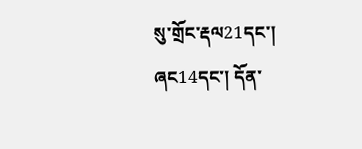སུ་གྲོང་རྡལ21དང་། ཞང14དང་། དོན་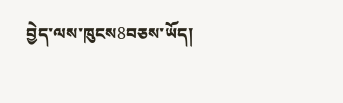བྱེད་ལས་ཁུངས8བཅས་ཡོད།